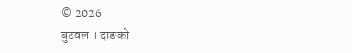© 2026
बुटवल । दाङको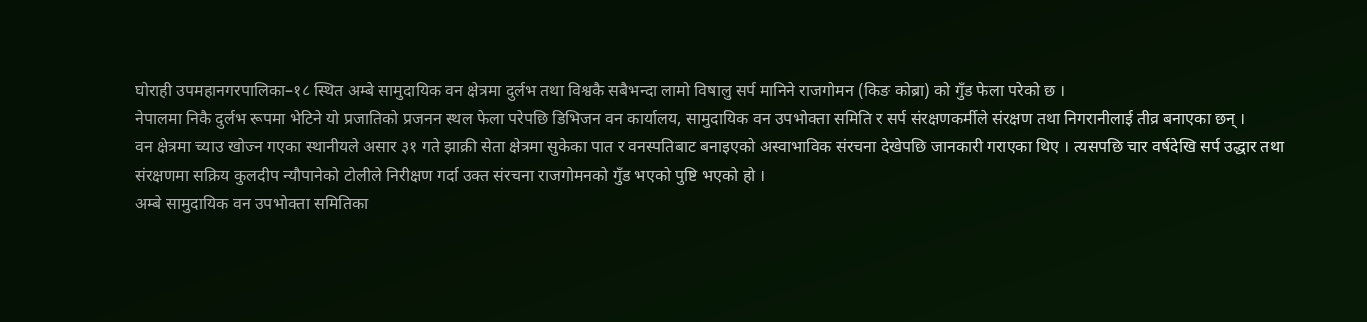घोराही उपमहानगरपालिका–१८ स्थित अम्बे सामुदायिक वन क्षेत्रमा दुर्लभ तथा विश्वकै सबैभन्दा लामो विषालु सर्प मानिने राजगोमन (किङ कोब्रा) को गुँड फेला परेको छ ।
नेपालमा निकै दुर्लभ रूपमा भेटिने यो प्रजातिको प्रजनन स्थल फेला परेपछि डिभिजन वन कार्यालय, सामुदायिक वन उपभोक्ता समिति र सर्प संरक्षणकर्मीले संरक्षण तथा निगरानीलाई तीव्र बनाएका छन् ।
वन क्षेत्रमा च्याउ खोज्न गएका स्थानीयले असार ३१ गते झाक्री सेता क्षेत्रमा सुकेका पात र वनस्पतिबाट बनाइएको अस्वाभाविक संरचना देखेपछि जानकारी गराएका थिए । त्यसपछि चार वर्षदेखि सर्प उद्धार तथा संरक्षणमा सक्रिय कुलदीप न्यौपानेको टोलीले निरीक्षण गर्दा उक्त संरचना राजगोमनको गुँड भएको पुष्टि भएको हो ।
अम्बे सामुदायिक वन उपभोक्ता समितिका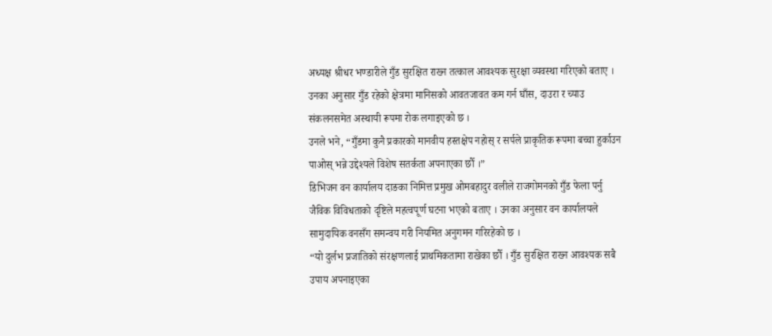अध्यक्ष श्रीधर भण्डारीले गुँड सुरक्षित राख्न तत्काल आवश्यक सुरक्षा व्यवस्था गरिएको बताए । उनका अनुसार गुँड रहेको क्षेत्रमा मानिसको आवतजावत कम गर्न घाँस, दाउरा र च्याउ संकलनसमेत अस्थायी रूपमा रोक लगाइएको छ ।
उनले भने, “गुँडमा कुनै प्रकारको मानवीय हस्तक्षेप नहोस् र सर्पले प्राकृतिक रूपमा बच्चा हुर्काउन पाओस् भन्ने उद्देश्यले विशेष सतर्कता अपनाएका छौँ ।”
डिभिजन वन कार्यालय दाङका निमित्त प्रमुख ओमबहादुर वलीले राजगोमनको गुँड फेला पर्नु जैविक विविधताको दृष्टिले महत्वपूर्ण घटना भएको बताए । उनका अनुसार वन कार्यालयले सामुदायिक वनसँग समन्वय गरी नियमित अनुगमन गरिरहेको छ ।
“यो दुर्लभ प्रजातिको संरक्षणलाई प्राथमिकतामा राखेका छौँ । गुँड सुरक्षित राख्न आवश्यक सबै उपाय अपनाइएका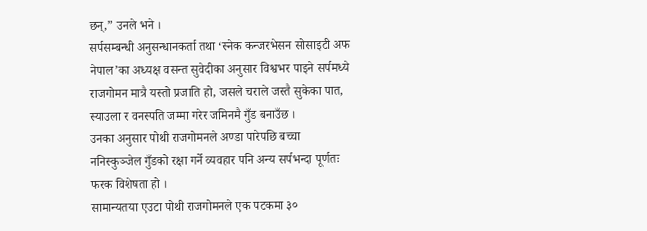छन्,” उनले भने ।
सर्पसम्बन्धी अनुसन्धानकर्ता तथा ‘स्नेक कन्जरभेसन सोसाइटी अफ नेपाल’का अध्यक्ष वसन्त सुवेदीका अनुसार विश्वभर पाइने सर्पमध्ये राजगोमन मात्रै यस्तो प्रजाति हो, जसले चराले जस्तै सुकेका पात, स्याउला र वनस्पति जम्मा गरेर जमिनमै गुँड बनाउँछ ।
उनका अनुसार पोथी राजगोमनले अण्डा पारेपछि बच्चा ननिस्कुञ्जेल गुँडको रक्षा गर्ने व्यवहार पनि अन्य सर्पभन्दा पूर्णतः फरक विशेषता हो ।
सामान्यतया एउटा पोथी राजगोमनले एक पटकमा ३०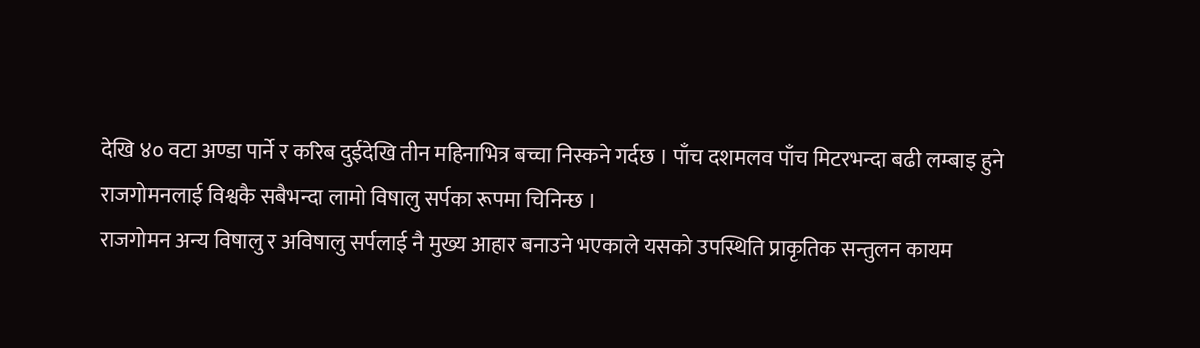देखि ४० वटा अण्डा पार्ने र करिब दुईदेखि तीन महिनाभित्र बच्चा निस्कने गर्दछ । पाँच दशमलव पाँच मिटरभन्दा बढी लम्बाइ हुने राजगोमनलाई विश्वकै सबैभन्दा लामो विषालु सर्पका रूपमा चिनिन्छ ।
राजगोमन अन्य विषालु र अविषालु सर्पलाई नै मुख्य आहार बनाउने भएकाले यसको उपस्थिति प्राकृतिक सन्तुलन कायम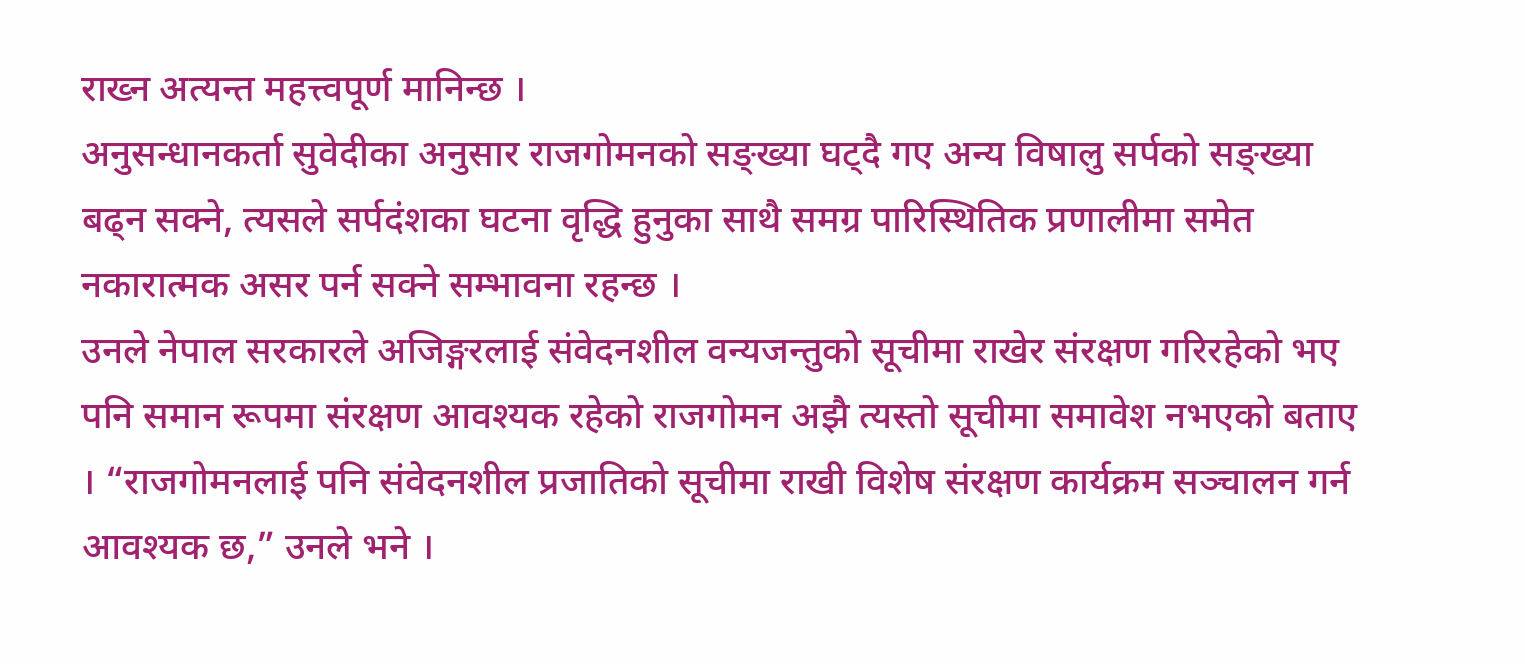राख्न अत्यन्त महत्त्वपूर्ण मानिन्छ ।
अनुसन्धानकर्ता सुवेदीका अनुसार राजगोमनको सङ्ख्या घट्दै गए अन्य विषालु सर्पको सङ्ख्या बढ्न सक्ने, त्यसले सर्पदंशका घटना वृद्धि हुनुका साथै समग्र पारिस्थितिक प्रणालीमा समेत नकारात्मक असर पर्न सक्ने सम्भावना रहन्छ ।
उनले नेपाल सरकारले अजिङ्गरलाई संवेदनशील वन्यजन्तुको सूचीमा राखेर संरक्षण गरिरहेको भए पनि समान रूपमा संरक्षण आवश्यक रहेको राजगोमन अझै त्यस्तो सूचीमा समावेश नभएको बताए । “राजगोमनलाई पनि संवेदनशील प्रजातिको सूचीमा राखी विशेष संरक्षण कार्यक्रम सञ्चालन गर्न आवश्यक छ,” उनले भने ।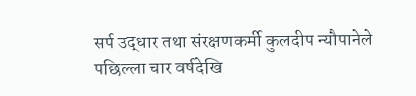सर्प उद्धार तथा संरक्षणकर्मी कुलदीप न्यौपानेले पछिल्ला चार वर्षदेखि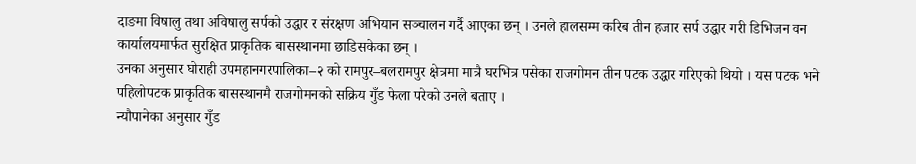दाङमा विषालु तथा अविषालु सर्पको उद्धार र संरक्षण अभियान सञ्चालन गर्दै आएका छन् । उनले हालसम्म करिब तीन हजार सर्प उद्धार गरी डिभिजन वन कार्यालयमार्फत सुरक्षित प्राकृतिक बासस्थानमा छाडिसकेका छन् ।
उनका अनुसार घोराही उपमहानगरपालिका–२ को रामपुर–बलरामपुर क्षेत्रमा मात्रै घरभित्र पसेका राजगोमन तीन पटक उद्धार गरिएको थियो । यस पटक भने पहिलोपटक प्राकृतिक बासस्थानमै राजगोमनको सक्रिय गुँड फेला परेको उनले बताए ।
न्यौपानेका अनुसार गुँड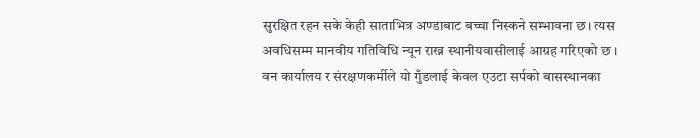सुरक्षित रहन सके केही साताभित्र अण्डाबाट बच्चा निस्कने सम्भावना छ। त्यस अवधिसम्म मानवीय गतिविधि न्यून राख्न स्थानीयवासीलाई आग्रह गरिएको छ ।
वन कार्यालय र संरक्षणकर्मीले यो गुँडलाई केवल एउटा सर्पको बासस्थानका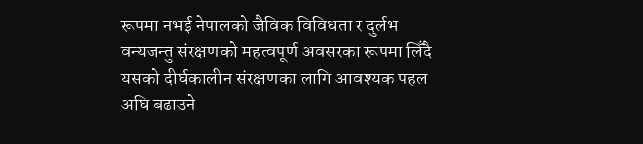रूपमा नभई नेपालको जैविक विविधता र दुर्लभ वन्यजन्तु संरक्षणको महत्वपूर्ण अवसरका रूपमा लिँदै यसको दीर्घकालीन संरक्षणका लागि आवश्यक पहल अघि बढाउने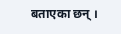बताएका छन् ।